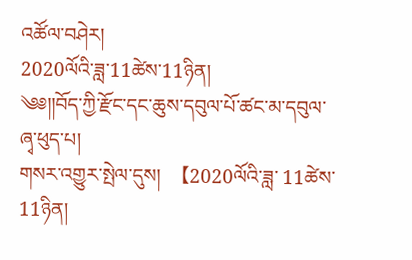འཚོལ་བཤེར།
2020ལོའི་ཟླ་11ཚེས་11ཉིན།
༄༅།།བོད་ཀྱི་རྫོང་དང་ཆུས་དབུལ་པོ་ཚང་མ་དབུལ་ཞྭ་ཕུད་པ།
གསར་འགྱུར་སྤེལ་དུས།  【2020ལོའི་ཟླ་ 11ཚེས་11ཉིན།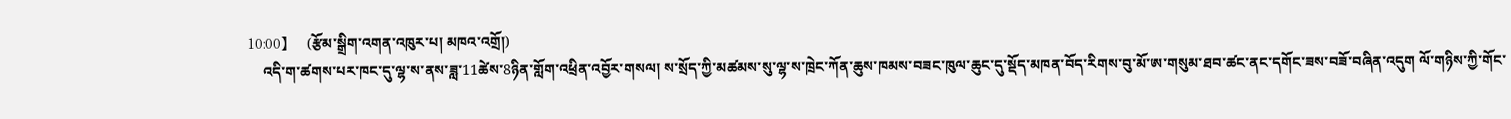10:00】   (རྩོམ་སྒྲིག་འགན་འཁུར་པ། མཁའ་འགྲོ།)
    འདི་ག་ཚགས་པར་ཁང་དུ་ལྷ་ས་ནས་ཟླ་11ཚེས་8ཉིན་གློག་འཕྲིན་འབྱོར་གསལ། ས་སྲོད་ཀྱི་མཚམས་སུ་ལྷ་ས་ཁྲེང་ཀོན་ཆུས་ཁམས་བཟང་ཁུལ་ཆུང་དུ་སྡོད་མཁན་བོད་རིགས་བུ་མོ་ཨ་གསུམ་ཐབ་ཚང་ནང་དགོང་ཟས་བཟོ་བཞིན་འདུག ལོ་གཉིས་ཀྱི་གོང་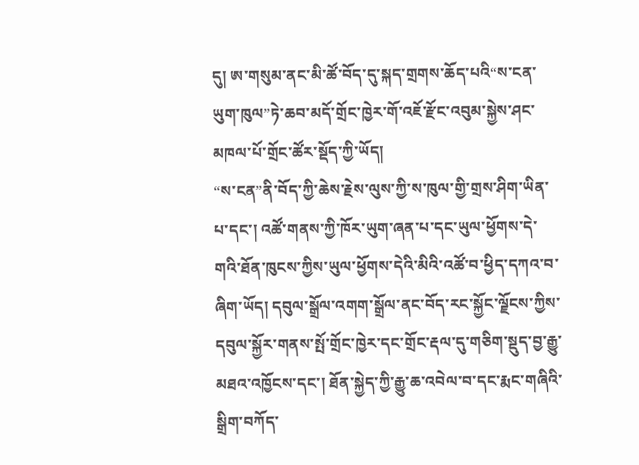དུ། ཨ་གསུམ་ནང་མི་ཚོ་བོད་དུ་སྐད་གྲགས་ཆོད་པའི“ས་ངན་ཡུག་ཁུལ”ཏེ་ཆབ་མདོ་གྲོང་ཁྱེར་གོ་འཇོ་རྫོང་འབུམ་སྐྱེས་ཤང་མཁལ་པོ་གྲོང་ཚོར་སྡོད་ཀྱི་ཡོད།
“ས་ངན”ནི་བོད་ཀྱི་ཆེས་རྗེས་ལུས་ཀྱི་ས་ཁུལ་གྱི་གྲས་ཤིག་ཡིན་པ་དང་། འཚོ་གནས་ཀྱི་ཁོར་ཡུག་ཞན་པ་དང་ཡུལ་ཕྱོགས་དེ་གའི་ཐོན་ཁུངས་ཀྱིས་ཡུལ་ཕྱོགས་དེའི་མིའི་འཚོ་བ་ཕྱིད་དཀའ་བ་ཞིག་ཡོད། དབུལ་སྒྲོལ་འགག་སྒྲོལ་ནང་བོད་རང་སྐྱོང་ལྗོངས་ཀྱིས་དབུལ་སྐྱོར་གནས་སྤོ་གྲོང་ཁྱེར་དང་གྲོང་རྡལ་དུ་གཅིག་སྡུད་བྱ་རྒྱུ་མཐའ་འཁྱོངས་དང་། ཐོན་སྐྱེད་ཀྱི་རྒྱུ་ཆ་འབེལ་བ་དང་རྨང་གཞིའི་སྒྲིག་བཀོད་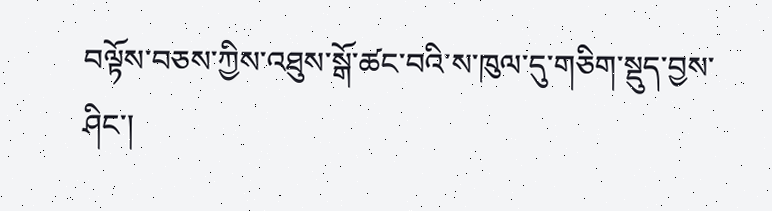བལྟོས་བཅས་ཀྱིས་འཐུས་སྒོ་ཚང་བའི་ས་ཁུལ་དུ་གཅིག་སྡུད་བྱས་ཤིང་།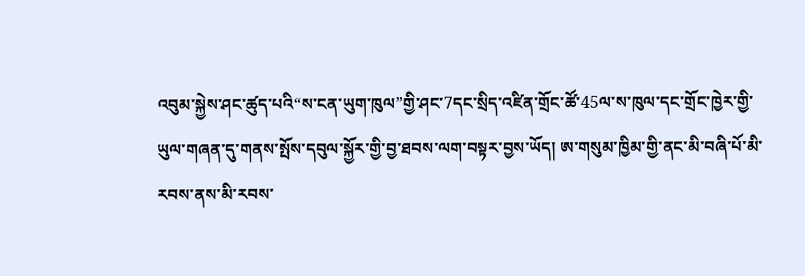འབུམ་སྐྱེས་ཤང་ཚུད་པའི“ས་ངན་ཡུག་ཁུལ”གྱི་ཤང་7དང་སྲིད་འཛིན་གྲོང་ཚོ་45ལ་ས་ཁུལ་དང་གྲོང་ཁྱེར་གྱི་ཡུལ་གཞན་དུ་གནས་སྤོས་དབུལ་སྐྱོར་གྱི་བྱ་ཐབས་ལག་བསྟར་བྱས་ཡོད། ཨ་གསུམ་ཁྱིམ་གྱི་ནང་མི་བཞི་པོ་མི་རབས་ནས་མི་རབས་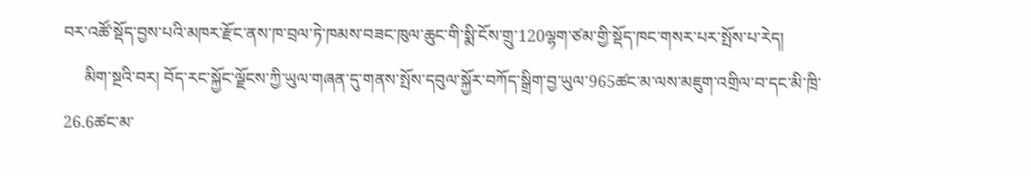བར་འཚོ་སྡོད་བྱས་པའི་མཁར་རྫོང་ནས་ཁ་བྲལ་ཏེ་ཁམས་བཟང་ཁུལ་ཆུང་གི་སྨི་ངོས་གྲུ་120ལྷག་ཙམ་གྱི་སྡོད་ཁང་གསར་པར་སྤོས་པ་རེད།
     མིག་སྔའི་བར། བོད་རང་སྐྱོང་ལྗོངས་ཀྱི་ཡུལ་གཞན་དུ་གནས་སྤོས་དབུལ་སྐྱོར་བཀོད་སྒྲིག་བྱ་ཡུལ་965ཚང་མ་ལས་མཇུག་འགྲིལ་བ་དང་མི་ཁྲི་26.6ཚང་མ་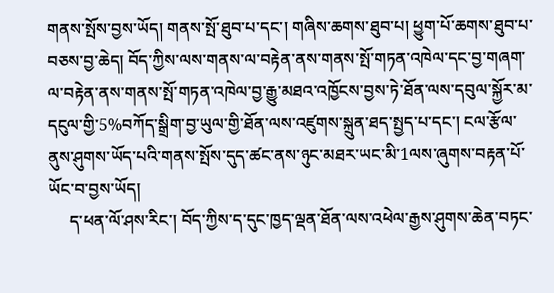གནས་སྤོས་བྱས་ཡོད། གནས་སྤོ་ཐུབ་པ་དང་། གཞིས་ཆགས་ཐུབ་པ། ཕྱུག་པོ་ཆགས་ཐུབ་པ་བཅས་བྱ་ཆེད། བོད་ཀྱིས་ལས་གནས་ལ་བརྟེན་ནས་གནས་སྤོ་གཏན་འཁེལ་དང་བྱ་གཞག་ལ་བརྟེན་ནས་གནས་སྤོ་གཏན་འཁེལ་བྱ་རྒྱུ་མཐའ་འཁྱོངས་བྱས་ཏེ་ཐོན་ལས་དབུལ་སྐྱོར་མ་དངུལ་གྱི་5%བཀོད་སྒྲིག་བྱ་ཡུལ་གྱི་ཐོན་ལས་འཛུགས་སྐྲུན་ཐད་སྤྱད་པ་དང་། ངལ་རྩོལ་ནུས་ཤུགས་ཡོད་པའི་གནས་སྤོས་དུད་ཚང་ནས་ཉུང་མཐར་ཡང་མི་1ལས་ཞུགས་བརྟན་པོ་ཡོང་བ་བྱས་ཡོད།
     ད་ཕན་ལོ་ཤས་རིང་། བོད་ཀྱིས་ད་དུང་ཁྱད་ལྡན་ཐོན་ལས་འཕེལ་རྒྱས་ཤུགས་ཆེན་བཏང་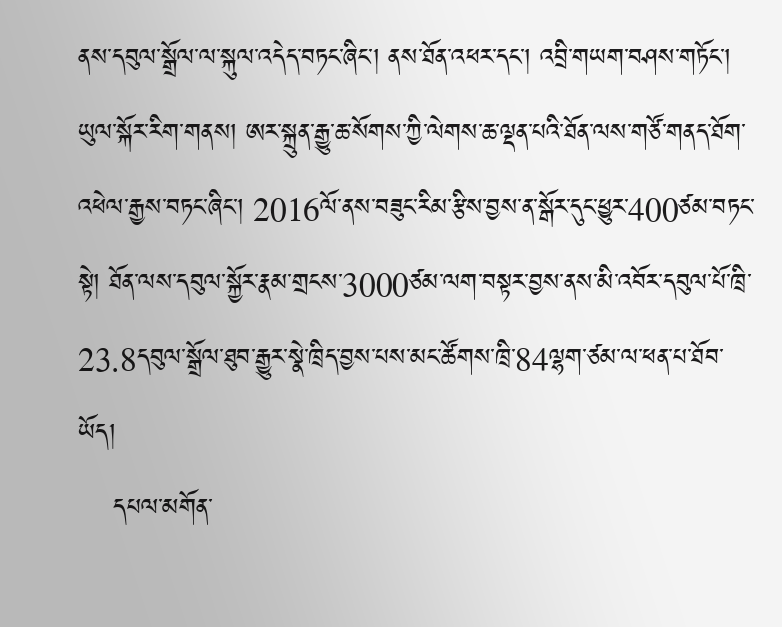ནས་དབུལ་སྒྲོལ་ལ་སྐུལ་འདེད་བཏང་ཞིང་། ནས་ཐོན་འཕར་དང་། འབྲི་གཡག་བཤས་གཏོང་། ཡུལ་སྐོར་རིག་གནས། ཨར་སྐྲུན་རྒྱུ་ཆ་སོགས་ཀྱི་ལེགས་ཆ་ལྡན་པའི་ཐོན་ལས་གཙོ་གནད་ཐོག་འཕེལ་རྒྱས་བཏང་ཞིང་། 2016ལོ་ནས་བཟུང་རིམ་རྩིས་བྱས་ན་སྒོར་དུང་ཕྱུར་400ཙམ་བཏང་སྟེ། ཐོན་ལས་དབུལ་སྐྱོར་རྣམ་གྲངས་3000ཙམ་ལག་བསྟར་བྱས་ནས་མི་འབོར་དབུལ་པོ་ཁྲི་23.8དབུལ་སྒྲོལ་ཐུབ་རྒྱུར་སྣེ་ཁྲིད་བྱས་པས་མང་ཚོགས་ཁྲི་84ལྷག་ཙམ་ལ་ཕན་པ་ཐོབ་ཡོད།
    དཔལ་མགོན་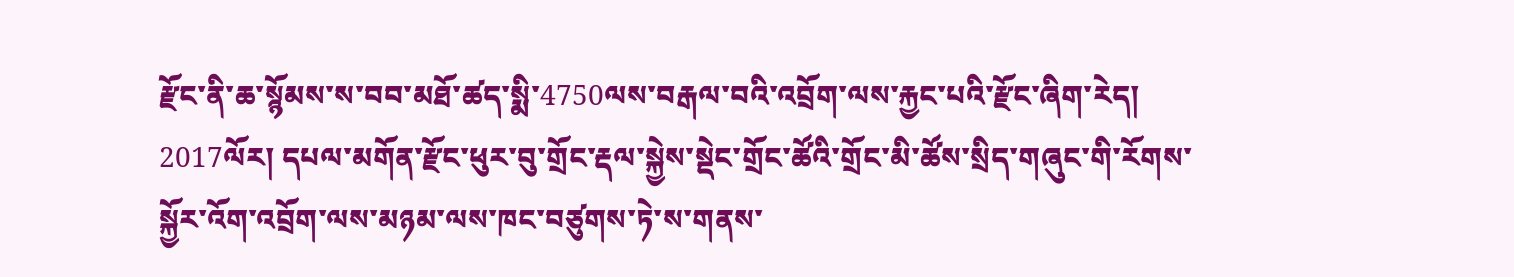རྫོང་ནི་ཆ་སྙོམས་ས་བབ་མཐོ་ཚད་སྨི་4750ལས་བརྒལ་བའི་འབྲོག་ལས་རྐྱང་པའི་རྫོང་ཞིག་རེད། 2017ལོར། དཔལ་མགོན་རྫོང་ཕུར་བུ་གྲོང་རྡལ་སྐྱེས་སྡེང་གྲོང་ཚོའི་གྲོང་མི་ཚོས་སྲིད་གཞུང་གི་རོགས་སྐྱོར་འོག་འབྲོག་ལས་མཉམ་ལས་ཁང་བཙུགས་ཏེ་ས་གནས་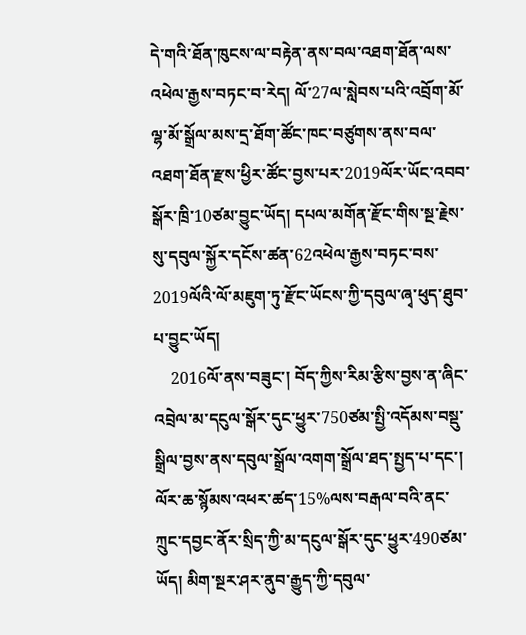དེ་གའི་ཐོན་ཁུངས་ལ་བརྟེན་ནས་བལ་འཐག་ཐོན་ལས་འཕེལ་རྒྱས་བཏང་བ་རེད། ལོ་27ལ་སླེབས་པའི་འབྲོག་མོ་ལྷ་མོ་སྒྲོལ་མས་དྲ་ཐོག་ཚོང་ཁང་བཙུགས་ནས་བལ་འཐག་ཐོན་རྫས་ཕྱིར་ཚོང་བྱས་པར་2019ལོར་ཡོང་འབབ་སྒོར་ཁྲི་10ཙམ་བྱུང་ཡོད། དཔལ་མགོན་རྫོང་གིས་སྔ་རྗེས་སུ་དབུལ་སྐྱོར་དངོས་ཚན་62འཕེལ་རྒྱས་བཏང་བས་2019ལོའི་ལོ་མཇུག་ཏུ་རྫོང་ཡོངས་ཀྱི་དབུལ་ཞྭ་ཕུད་ཐུབ་པ་བྱུང་ཡོད།
    2016ལོ་ནས་བཟུང་། བོད་ཀྱིས་རིམ་རྩིས་བྱས་ན་ཞིང་འབྲེལ་མ་དངུལ་སྒོར་དུང་ཕྱུར་750ཙམ་སྤྱི་འདོམས་བསྡུ་སྒྲིལ་བྱས་ནས་དབུལ་སྒྲོལ་འགག་སྒྲོལ་ཐད་སྤྱད་པ་དང་། ལོར་ཆ་སྙོམས་འཕར་ཚད་15%ལས་བརྒལ་བའི་ནང་ཀྲུང་དབྱང་ནོར་སྲིད་ཀྱི་མ་དངུལ་སྒོར་དུང་ཕྱུར་490ཙམ་ཡོད། མིག་སྔར་ཤར་ནུབ་རྒྱུད་ཀྱི་དབུལ་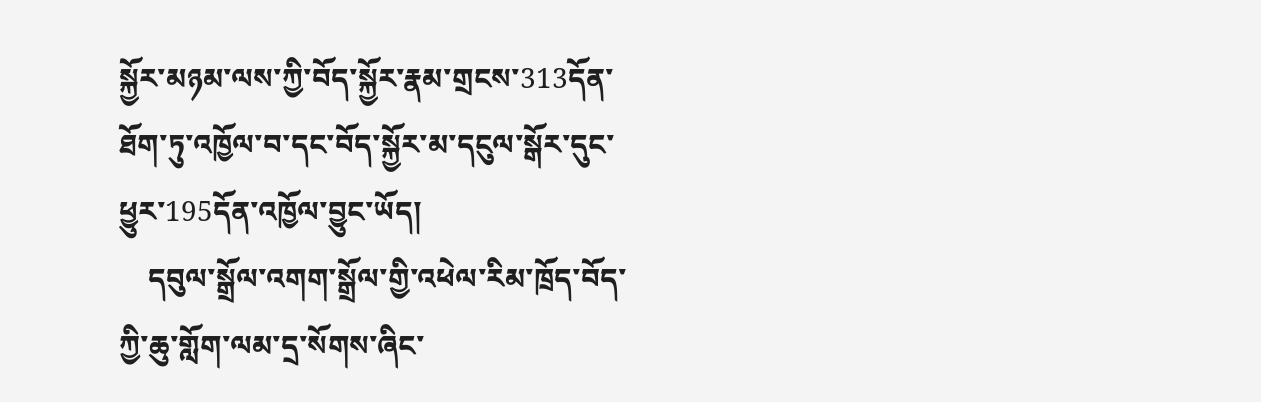སྐྱོར་མཉམ་ལས་ཀྱི་བོད་སྐྱོར་རྣམ་གྲངས་313དོན་ཐོག་ཏུ་འཁྱོལ་བ་དང་བོད་སྐྱོར་མ་དངུལ་སྒོར་དུང་ཕྱུར་195དོན་འཁྱོལ་བྱུང་ཡོད།
    དབུལ་སྒྲོལ་འགག་སྒྲོལ་གྱི་འཕེལ་རིམ་ཁྲོད་བོད་ཀྱི་ཆུ་གློག་ལམ་དྲ་སོགས་ཞིང་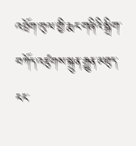འབྲོག་ཁུལ་གྱི་རྨང་གཞིའི་སྒྲིག་བཀོད་འཛུགས་སྐྲུན་རྒྱུན་མཐུད་ངང་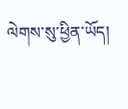ལེགས་སུ་ཕྱིན་ཡོད།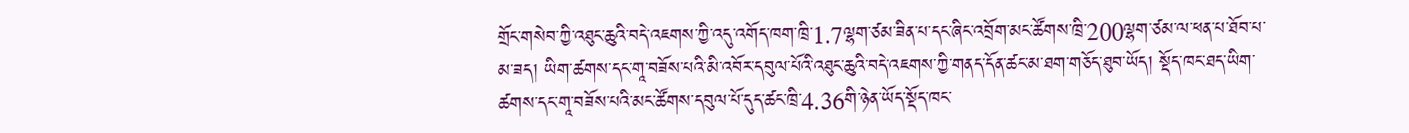གྲོང་གསེབ་ཀྱི་འཐུང་ཆུའི་བདེ་འཇགས་ཀྱི་འདུ་འགོད་ཁག་ཁྲི་1.7ལྷག་ཙམ་ཟིན་པ་དང་ཞིང་འབྲོག་མང་ཚོགས་ཁྲི་200ལྷག་ཙམ་ལ་ཕན་པ་ཐོབ་པ་མ་ཟད། ཡིག་ཚགས་དང་གཱ་བཟོས་པའི་མི་འབོར་དབུལ་པོའི་འཐུང་ཆུའི་བདེ་འཇགས་ཀྱི་གནད་དོན་ཚང་མ་ཐག་གཅོད་ཐུབ་ཡོད། སྡོད་ཁང་ཐད་ཡིག་ཚགས་དང་གཱ་བཟོས་པའི་མང་ཚོགས་དབུལ་པོ་དུད་ཚང་ཁྲི་4.36གི་ཉེན་ཡོད་སྡོད་ཁང་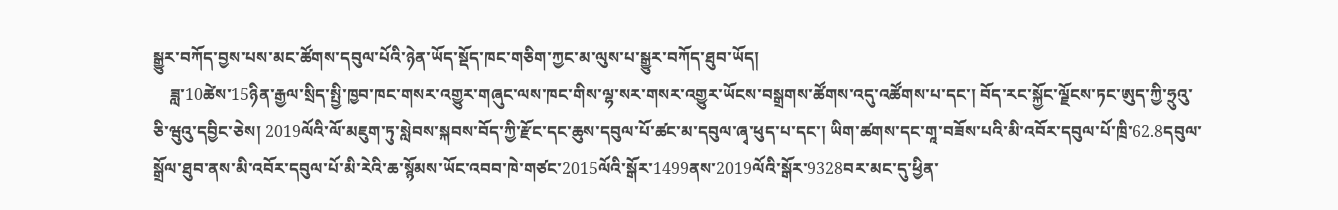སྒྱུར་བཀོད་བྱས་པས་མང་ཚོགས་དབུལ་པོའི་ཉེན་ཡོད་སྡོད་ཁང་གཅིག་ཀྱང་མ་ལུས་པ་སྒྱུར་བཀོད་ཐུབ་ཡོད།
    ཟླ་10ཚེས་15ཉིན་རྒྱལ་སྲིད་སྤྱི་ཁྱབ་ཁང་གསར་འགྱུར་གཞུང་ལས་ཁང་གིས་ལྷ་སར་གསར་འགྱུར་ཡོངས་བསྒྲགས་ཚོགས་འདུ་འཚོགས་པ་དང་། བོད་རང་སྐྱོང་ལྗོངས་ཏང་ཨུད་ཀྱི་ཧྲུའུ་ཅི་ཝུའུ་དབྱིང་ཅེས། 2019ལོའི་ལོ་མཇུག་ཏུ་སླེབས་སྐབས་བོད་ཀྱི་རྫོང་དང་ཆུས་དབུལ་པོ་ཚང་མ་དབུལ་ཞྭ་ཕུད་པ་དང་། ཡིག་ཚགས་དང་གཱ་བཟོས་པའི་མི་འབོར་དབུལ་པོ་ཁྲི་62.8དབུལ་སྒྲོལ་ཐུབ་ནས་མི་འབོར་དབུལ་པོ་མི་རེའི་ཆ་སྙོམས་ཡོང་འབབ་ཁེ་གཙང་2015ལོའི་སྒོར་1499ནས་2019ལོའི་སྒོར་9328བར་མང་དུ་ཕྱིན་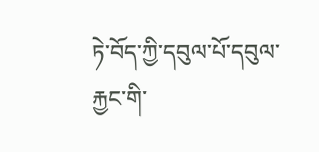ཏེ་བོད་ཀྱི་དབུལ་པོ་དབུལ་རྐྱང་གི་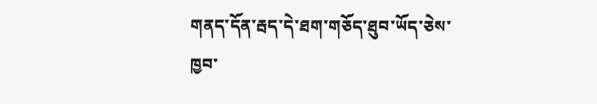གནད་དོན་རྦད་དེ་ཐག་གཅོད་ཐུབ་ཡོད་ཅེས་ཁྱབ་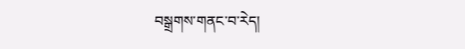བསྒྲགས་གནང་བ་རེད།